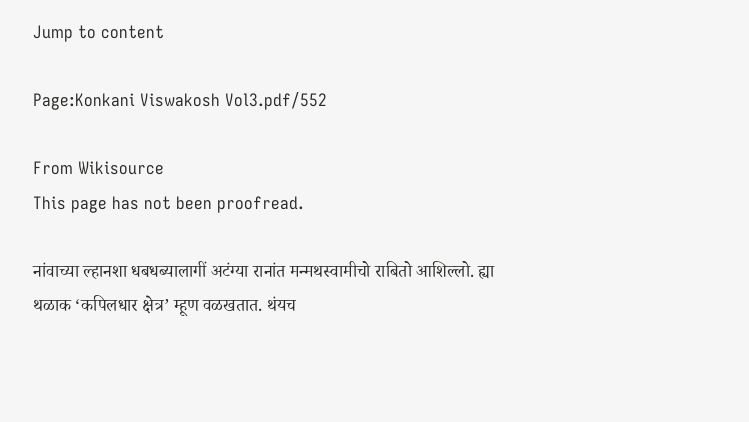Jump to content

Page:Konkani Viswakosh Vol3.pdf/552

From Wikisource
This page has not been proofread.

नांवाच्या ल्हानशा धबधब्यालागीं अटंग्या रानांत मन्मथस्वामीचो राबितो आशिल्लो. ह्या थळाक ‘कपिलधार क्षेत्र’ म्हूण वळखतात. थंयच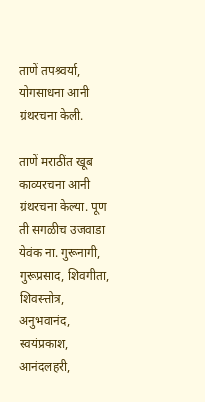ताणें तपश्र्वर्या, योगसाधना आनी ग्रंथरचना केली.

ताणें मराठींत खूब काव्यरचना आनी ग्रंथरचना केल्या. पूण ती सगळीच उजवाडा येवंक ना. गुरूनागी, गुरूप्रसाद, शिवगीता, शिवस्त्तोत्र, अनुभवानंद, स्वयंप्रकाश, आनंदलहरी,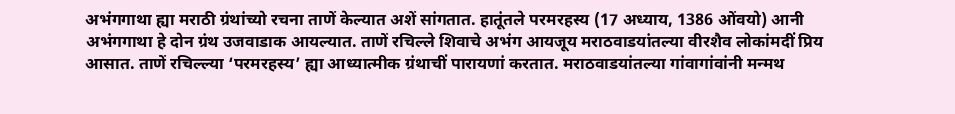अभंगगाथा ह्या मराठी ग्रंथांच्यो रचना ताणें केल्यात अशें सांगतात. हातूंतले परमरहस्य (17 अध्याय, 1386 ओंवयो) आनी अभंगगाथा हे दोन ग्रंथ उजवाडाक आयल्यात. ताणें रचिल्ले शिवाचे अभंग आयजूय मराठवाडयांतल्या वीरशैव लोकांमदीं प्रिय आसात. ताणें रचिल्ल्या ‘परमरहस्य’ ह्या आध्यात्मीक ग्रंथाचीं पारायणां करतात. मराठवाडयांतल्या गांवागांवांनी मन्मथ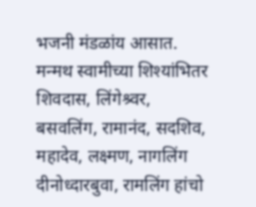भजनी मंडळांय आसात. मन्मथ स्वामीच्या शिश्यांभितर शिवदास, लिंगेश्र्वर, बसवलिंग, रामानंद, सदशिव, महादेव, लक्ष्मण, नागलिंग दीनोध्दारबुवा, रामलिंग हांचो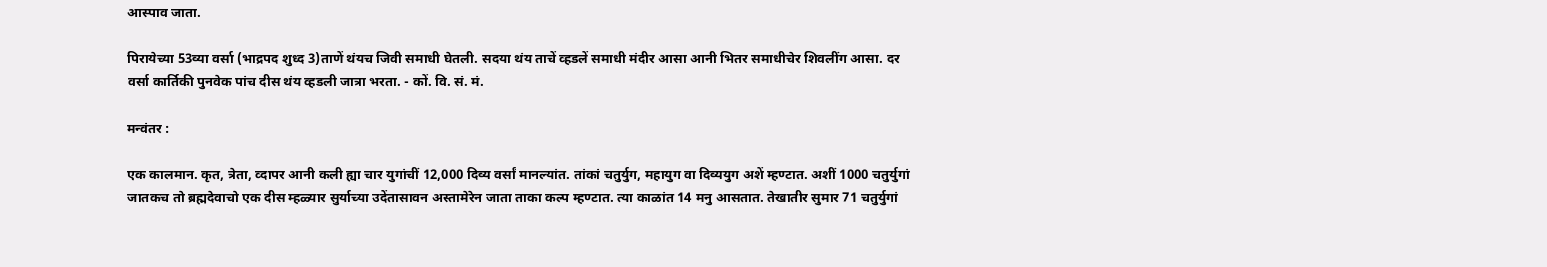आस्पाव जाता.

पिरायेच्या 53व्या वर्सा (भाद्रपद शुध्द 3)ताणें थंयच जिवी समाधी घेतली. सदया थंय ताचें व्हडलें समाधी मंदीर आसा आनी भितर समाधीचेर शिवलींग आसा. दर वर्सा कार्तिकी पुनवेक पांच दीस थंय व्हडली जात्रा भरता. - कों. वि. सं. मं.

मन्वंतर :

एक कालमान. कृत, त्रेता, व्दापर आनी कली ह्या चार युगांचीं 12,000 दिव्य वर्सां मानल्यांत. तांकां चतुर्युग, महायुग वा दिव्ययुग अशें म्हण्टात. अशीं 1000 चतुर्युगां जातकच तो ब्रह्मदेवाचो एक दीस म्हळ्यार सुर्याच्या उदेंतासावन अस्तामेरेन जाता ताका कल्प म्हण्टात. त्या काळांत 14 मनु आसतात. तेखातीर सुमार 71 चतुर्युगां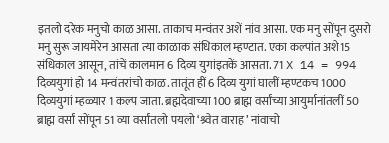इतलो दरेक मनुचो काळ आसा. ताकाच मन्वंतर अशें नांव आसा. एक मनु सोंपून दुसरो मनु सुरू जायमेरेन आसता त्या काळाक संधिकाल म्हण्टात. एका कल्पांत अशे15 संधिकाल आसून, तांचें कालमान 6 दिव्य युगांइतकें आसता. 71 X 14 = 994 दिव्ययुगां हो 14 मन्वंतरांचो काळ. तातूंत हीं 6 दिव्य युगां घालीं म्हण्टकच 1000 दिव्ययुगां म्हळ्यार 1 कल्प जाता. ब्रह्मदेवाच्या 100 ब्राह्म वर्सांच्या आयुर्मानांतलीं 50 ब्राह्म वर्सां सोंपून 51 व्या वर्सांतलो पयलो ‘श्र्वेत वाराह’ नांवाचो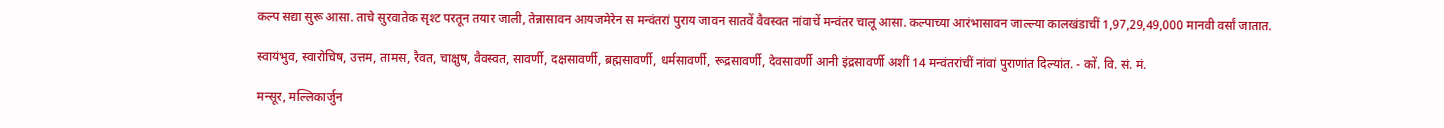कल्प सद्या सुरू आसा. ताचे सुरवातेक सृश्ट परतून तयार जाली, तेन्नासावन आयजमेरेन स मन्वंतरां पुराय जावन सातवें वैवस्वत नांवाचें मन्वंतर चालू आसा. कल्पाच्या आरंभासावन जाल्ल्या कालखंडाचीं 1,97,29,49,000 मानवी वर्सां जातात.

स्वायंभुव, स्वारोचिष, उत्तम, तामस, रैवत, चाक्षुष, वैवस्वत, सावर्णी, दक्षसावर्णी, ब्रह्मसावर्णी, धर्मसावर्णी, रूद्रसावर्णी, देवसावर्णी आनी इंद्रसावर्णी अशीं 14 मन्वंतरांचीं नांवां पुराणांत दिल्यांत. - कों. वि. सं. मं.

मन्सूर, मल्लिकार्जुन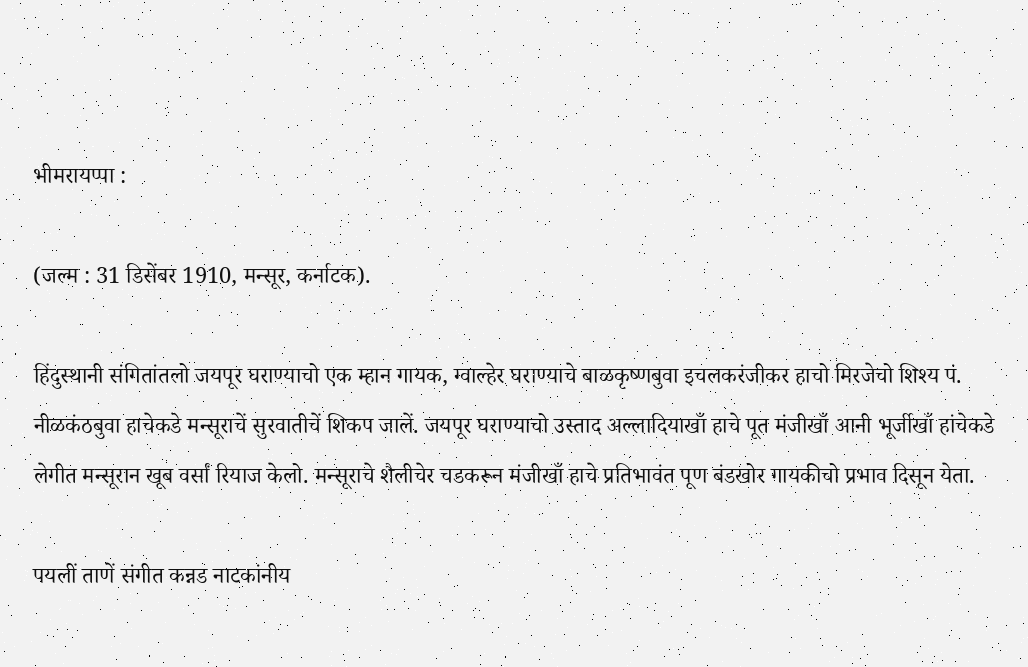भीमरायप्पा :

(जल्म : 31 डिसेंबर 1910, मन्सूर, कर्नाटक).

हिंदुस्थानी संगितांतलो जयपूर घराण्याचो एक म्हान गायक, ग्वाल्हेर घराण्याचे बाळकृष्णबुवा इचलकरंजीकर हाचो मिरजेचो शिश्य पं. नीळकंठबुवा हाचेकडे मन्सूराचें सुरवातीचें शिकप जालें. जयपूर घराण्याचो उस्ताद अल्लादियाखाँ हाचे पूत मंजीखाँ आनी भूर्जीखाँ हांचेकडे लेगीत मन्सूरान खूब वर्सां रियाज केलो. मन्सूराचे शैलीचेर चडकरून मंजीखाँ हाचे प्रतिभावंत पूण बंडखोर गायकीचो प्रभाव दिसून येता.

पयलीं ताणें संगीत कन्नड नाटकांनीय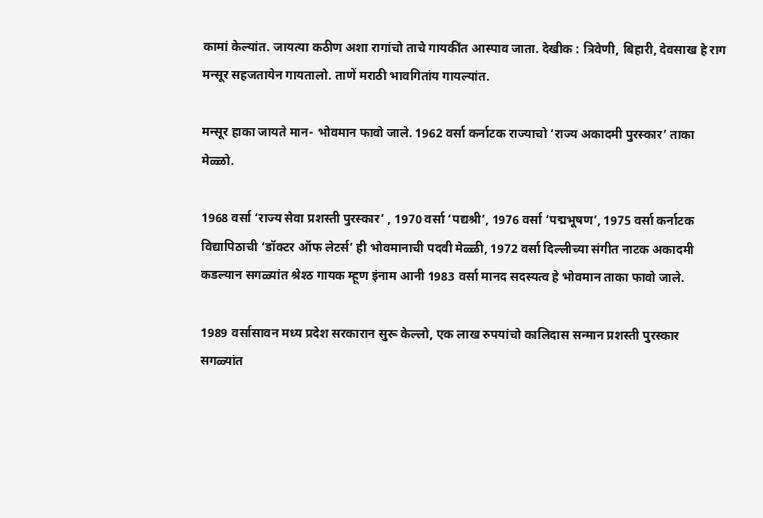कामां केल्यांत. जायत्या कठीण अशा रागांचो ताचे गायकींत आस्पाव जाता. देखीक : त्रिवेणी, बिहारी, देवसाख हे राग मन्सूर सहजतायेन गायतालो. ताणें मराठी भावगितांय गायल्यांत.

मन्सूर हाका जायते मान- भोवमान फावो जाले. 1962 वर्सा कर्नाटक राज्याचो ‘राज्य अकादमी पुरस्कार’ ताका मेळ्ळो.

1968 वर्सा ‘राज्य सेवा प्रशस्ती पुरस्कार’ , 1970 वर्सा ‘पद्यश्री’, 1976 वर्सा ‘पद्मभूषण’, 1975 वर्सा कर्नाटक विद्यापिठाची ‘डॉक्टर ऑफ लेटर्स’ ही भोवमानाची पदवी मेळ्ळी, 1972 वर्सा दिल्लीच्या संगीत नाटक अकादमी कडल्यान सगळ्यांत श्रेश्ठ गायक म्हूण इंनाम आनी 1983 वर्सा मानद सदस्यत्व हे भोवमान ताका फावो जाले.

1989 वर्सासावन मध्य प्रदेश सरकारान सुरू केल्लो, एक लाख रुपयांचो कालिदास सन्मान प्रशस्ती पुरस्कार सगळ्यांत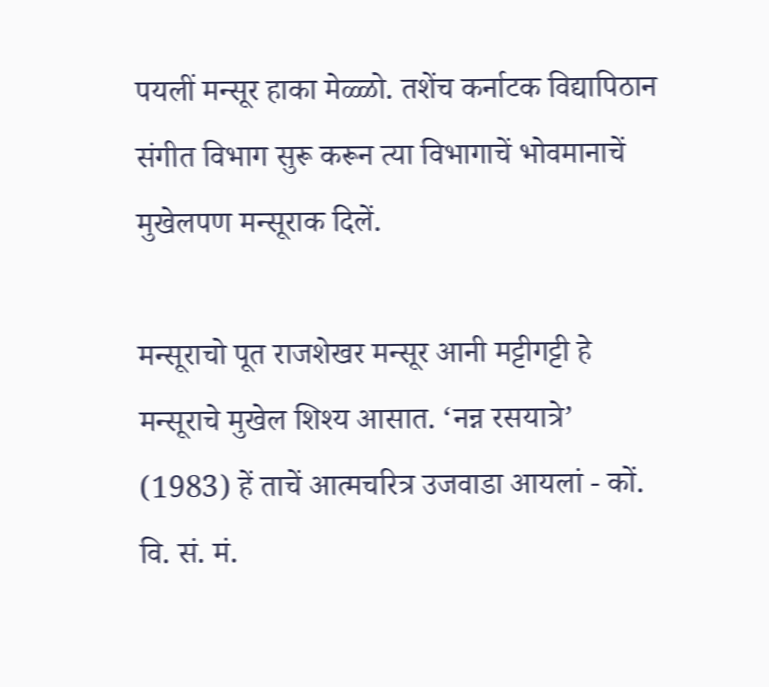पयलीं मन्सूर हाका मेळ्ळो. तशेंच कर्नाटक विद्यापिठान संगीत विभाग सुरू करून त्या विभागाचें भोवमानाचें मुखेलपण मन्सूराक दिलें.

मन्सूराचो पूत राजशेखर मन्सूर आनी मट्टीगट्टी हे मन्सूराचे मुखेल शिश्य आसात. ‘नन्न रसयात्रे’ (1983) हें ताचें आत्मचरित्र उजवाडा आयलां - कों. वि. सं. मं.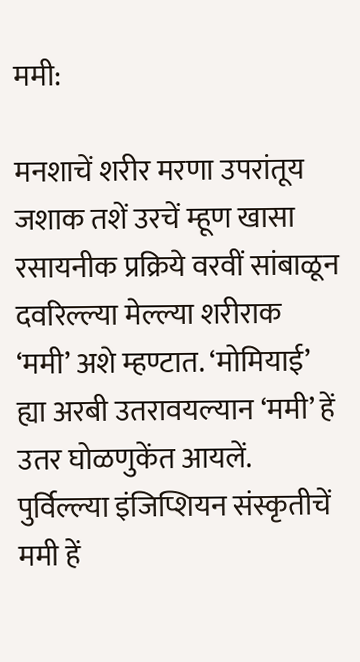ममी:

मनशाचें शरीर मरणा उपरांतूय जशाक तशें उरचें म्हूण खासा रसायनीक प्रक्रिये वरवीं सांबाळून दवरिल्ल्या मेल्ल्या शरीराक ‘ममी’ अशे म्हण्टात. ‘मोमियाई’ ह्या अरबी उतरावयल्यान ‘ममी’ हें उतर घोळणुकेंत आयलें. पुर्विल्ल्या इंजिप्शियन संस्कृतीचें ममी हें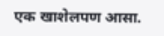एक खाशेलपण आसा.